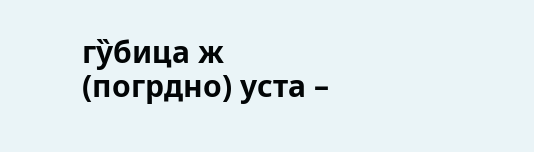гу̏бица ж (погрдно) уста –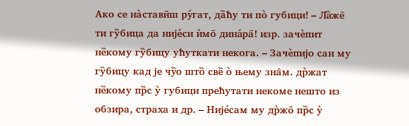Ако се на̀ставӣш ру́гат, да̏ћу ти по̀ губици! – Ла̏же̄ ти гу̏бица да није́си ѝмо̄ дина́ра̄! изр. зачѐпит не̏кому гу̏бицу ућуткати некога. – Зачѐпијо сан му гу̏бицу кад је чу̏о што̏ све̏ о̀ њему зна̑м. др̀жат не̏кому пр̏с у̀ губици прећутати некоме нешто из обзира, страха и др. – Није́сам му др̀жо̄ пр̏с у̀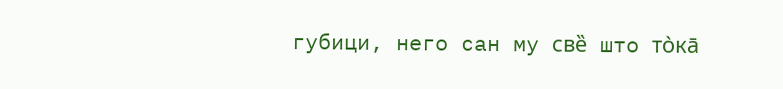губици, него сан му све̏ што то̀ка̄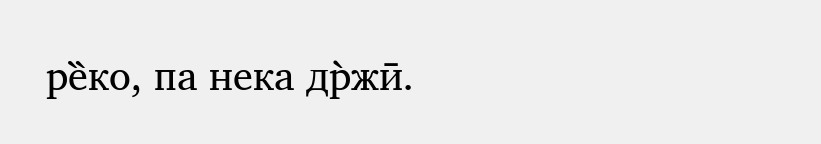ре̏ко, па нека др̀жӣ.